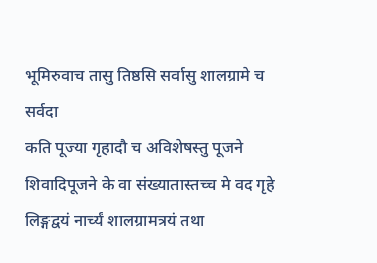भूमिरुवाच तासु तिष्ठसि सर्वासु शालग्रामे च सर्वदा
कति पूज्या गृहादौ च अविशेषस्तु पूजने
शिवादिपूजने के वा संख्यातास्तच्च मे वद गृहे लिङ्गद्वयं नार्च्यं शालग्रामत्रयं तथा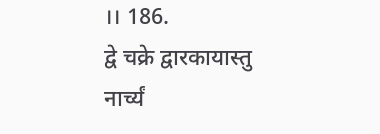।। 186.
द्वे चक्रे द्वारकायास्तु नार्च्यं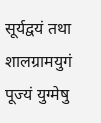सूर्यद्वयं तथा
शालग्रामयुगं पूज्यं युग्मेषु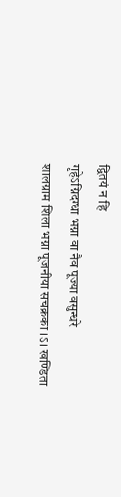द्वितयं न हि
गृहेऽग्निदग्धा भग्ना वा नैव पूज्या वसुन्धरे
शालग्राम शिला भग्ना पूजनीया सचक्रका ।ऽ। खण्डिता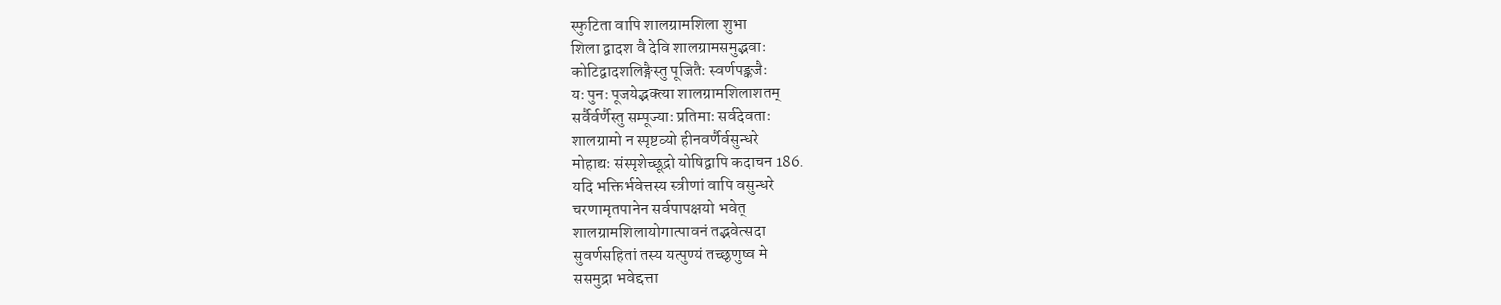स्फुटिता वापि शालग्रामशिला शुभा
शिला द्वादश वै देवि शालग्रामसमुद्भवाः
कोटिद्वादशलिङ्गैस्तु पूजितैः स्वर्णपङ्कजैः
यः पुनः पूजयेद्भक्त्या शालग्रामशिलाशतम्
सर्वैर्वर्णैस्तु सम्पूज्याः प्रतिमाः सर्वदेवताः
शालग्रामो न स्पृष्टव्यो हीनवर्णैर्वसुन्धरे
मोहाद्यः संस्पृशेच्छूद्रो योषिद्वापि कदाचन 186.
यदि भक्तिर्भवेत्तस्य स्त्रीणां वापि वसुन्धरे
चरणामृतपानेन सर्वपापक्षयो भवेत्
शालग्रामशिलायोगात्पावनं तद्भवेत्सदा
सुवर्णसहितां तस्य यत्पुण्यं तच्छृणुष्व मे
ससमुद्रा भवेद्दत्ता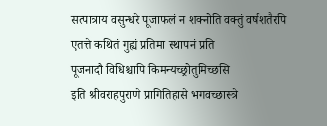सत्पात्राय वसुन्धरे पूजाफलं न शक्नोति वक्तुं वर्षशतैरपि
एतत्ते कथितं गुह्यं प्रतिमा स्थापनं प्रति
पूजनादौ विधिश्चापि किमन्यच्छ्रोतुमिच्छसि
इति श्रीवराहपुराणे प्रागितिहासे भगवच्छास्त्रे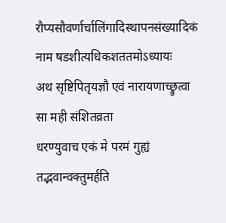रौप्यसौवर्णार्चालिंगादिस्थापनसंख्यादिकं नाम षडशीत्यधिकशततमोऽध्यायः
अथ सृष्टिपितृयज्ञौ एवं नारायणाच्छ्रुत्वा सा मही संशितव्रता
धरण्युवाच एकं मे परमं गुह्यं तद्भवान्वक्तुमर्हति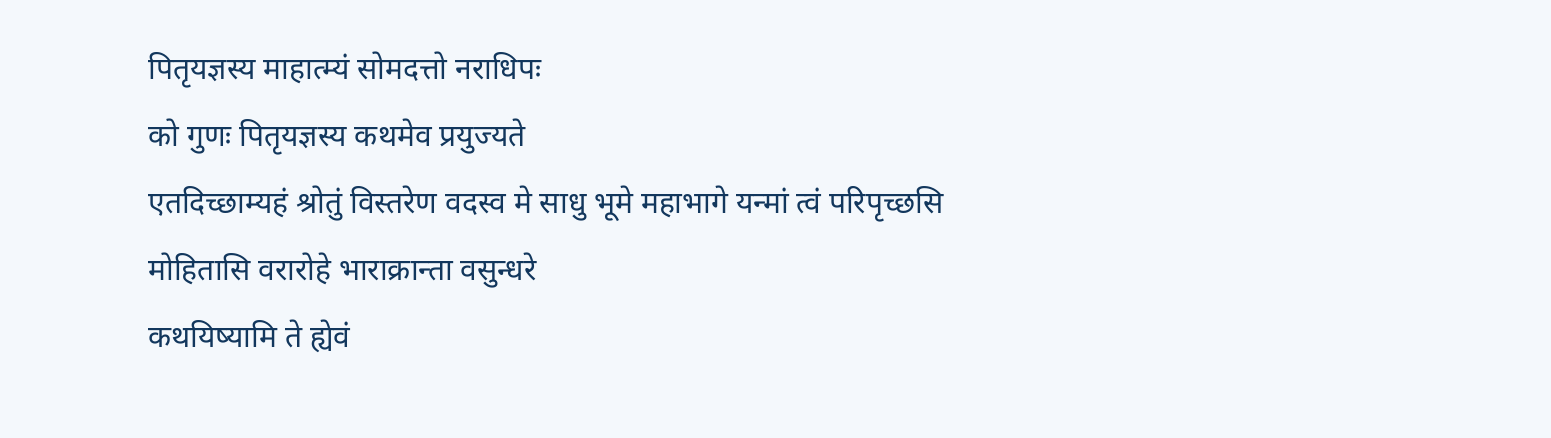पितृयज्ञस्य माहात्म्यं सोमदत्तो नराधिपः
को गुणः पितृयज्ञस्य कथमेव प्रयुज्यते
एतदिच्छाम्यहं श्रोतुं विस्तरेण वदस्व मे साधु भूमे महाभागे यन्मां त्वं परिपृच्छसि
मोहितासि वरारोहे भाराक्रान्ता वसुन्धरे
कथयिष्यामि ते ह्येवं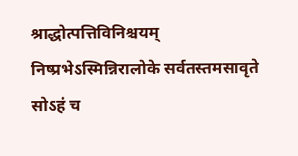श्राद्धोत्पत्तिविनिश्चयम्
निष्प्रभेऽस्मिन्निरालोके सर्वतस्तमसावृते
सोऽहं च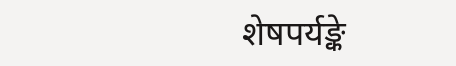शेषपर्यङ्के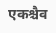एकश्चैव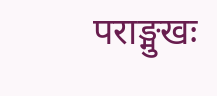पराङ्मुखः